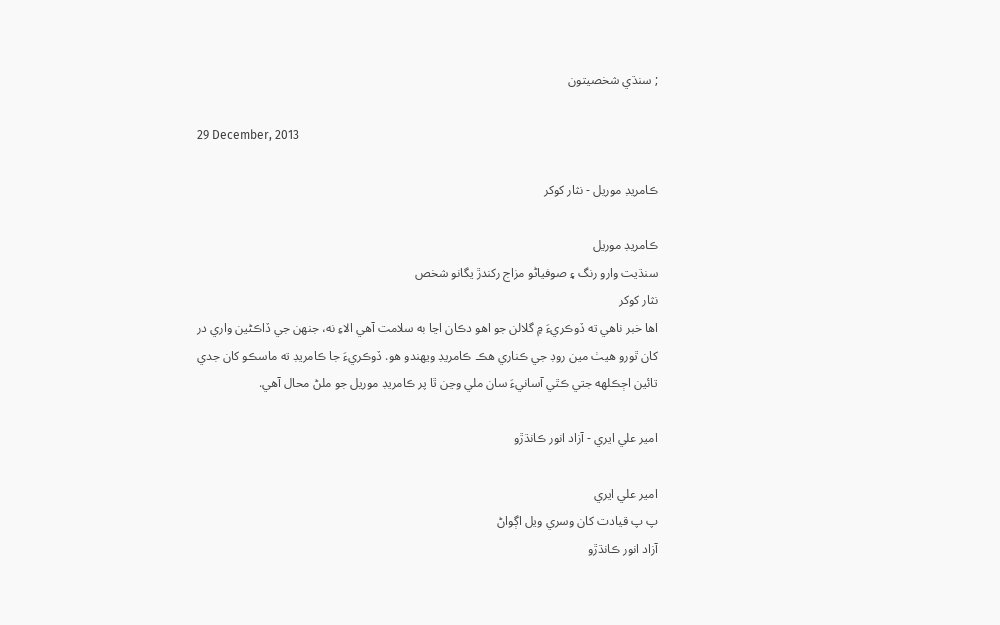; سنڌي شخصيتون

29 December, 2013

ڪامريڊ موريل - نثار کوکر

ڪامريڊ موريل
سنڌيت وارو رنگ ۽ صوفياڻو مزاج رکندڙ يگانو شخص
نثار کوکر
اها خبر ناهي ته ڏوڪريءَ ۾ گلالن جو اهو دڪان اڃا به سلامت آهي الاءِ نه، جنهن جي ڏاڪڻين واري در کان ٿورو هيٺ مين روڊ جي ڪناري هڪ ڪامريڊ ويهندو هو. ڏوڪريءَ جا ڪامريڊ ته ماسڪو کان جدي تائين اڄڪلھه جتي ڪٿي آسانيءَ سان ملي وڃن ٿا پر ڪامريڊ موريل جو ملڻ محال آهي.

امير علي ايري - آزاد انور ڪانڌڙو

امير علي ايري
پ پ قيادت کان وسري ويل اڳواڻ
آزاد انور ڪانڌڙو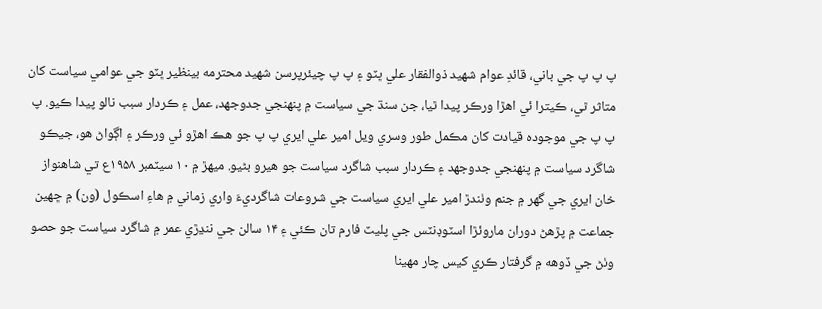پ پ پ جي باني، قائدِ عوام شهيد ذوالفقار علي ڀٽو ۽ پ پ چيئرپرسن شهيد محترمه بينظير ڀٽو جي عوامي سياست کان متاثر ٿي، ڪيترا ئي اهڙا ورڪر پيدا ٿيا، جن سنڌ جي سياست ۾ پنهنجي جدوجهد، عمل ۽ ڪردار سبب نالو پيدا ڪيو. پ پ پ جي موجوده قيادت کان مڪمل طور وسري ويل امير علي ايري پ پ جو هڪ اهڙو ئي ورڪر ۽ اڳواڻ هو، جيڪو شاگرد سياست ۾ پنهنجي جدوجهد ۽ ڪردار سبب شاگرد سياست جو هيرو بڻيو. ميهڙ ۾ ۱۰ سيٽمبر ۱۹۵۸ع تي شاهنواز خان ايري جي گهر ۾ جنم وٺندڙ امير علي ايري سياست جي شروعات شاگرديءَ واري زماني ۾ هاءِ اسڪول (ون) ۾ ڇهين جماعت ۾ پڙهڻ دوران ماروئڙا اسٽوڊنٽس جي پليٽ فارم تان ڪئي ۽ ۱۴ سالن جي ننڍڙي عمر ۾ شاگرد سياست جو حصو وٺڻ جي ڏوهه ۾ گرفتار ڪري کيس چار مهينا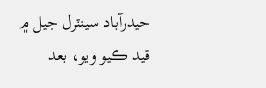حيدرآباد سينٽرل جيل ۾ قيد ڪيو ويو، بعد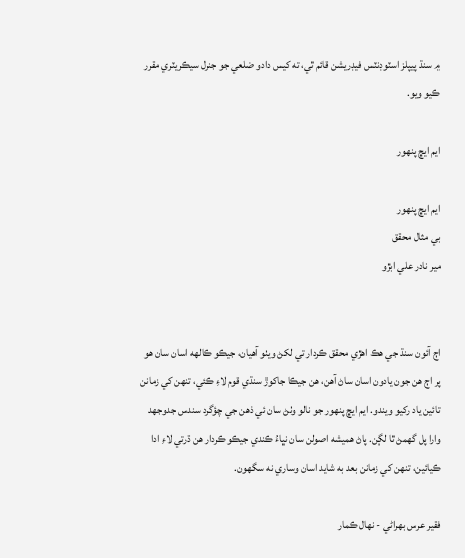۾ سنڌ پيپلز اسٽوڊنٽس فيڊريشن قائم ٿي، ته کيس دادو ضلعي جو جنرل سيڪريٽري مقرر ڪيو ويو.

ايم ايڇ پنهور

ايم ايڇ پنهور
بي مثال محقق
مير نادر علي ابڙو


اڄ آئون سنڌ جي هڪ اهڙي محقق ڪردار تي لکڻ ويٺو آهيان، جيڪو ڪالهه اسان سان هو پر اڄ هن جون يادون اسان ساڻ آهن، هن جيڪا جاکوڙ سنڌي قوم لاءِ ڪئي، تنهن کي زمانن تائين ياد رکيو ويندو. ايم ايڇ پنهور جو نالو وٺڻ سان ئي ذهن جي چؤگرد سندس جدوجهد وارا پل گهمڻ ٿا لڳن. پاڻ هميشه اصولن سان نڀاءُ ڪندي جيڪو ڪردار هن ڌرتي لاءِ ادا ڪيائين، تنهن کي زمانن بعد به شايد اسان وساري نه سگهون.

فقير عرس بهراڻي - نهال ڪمار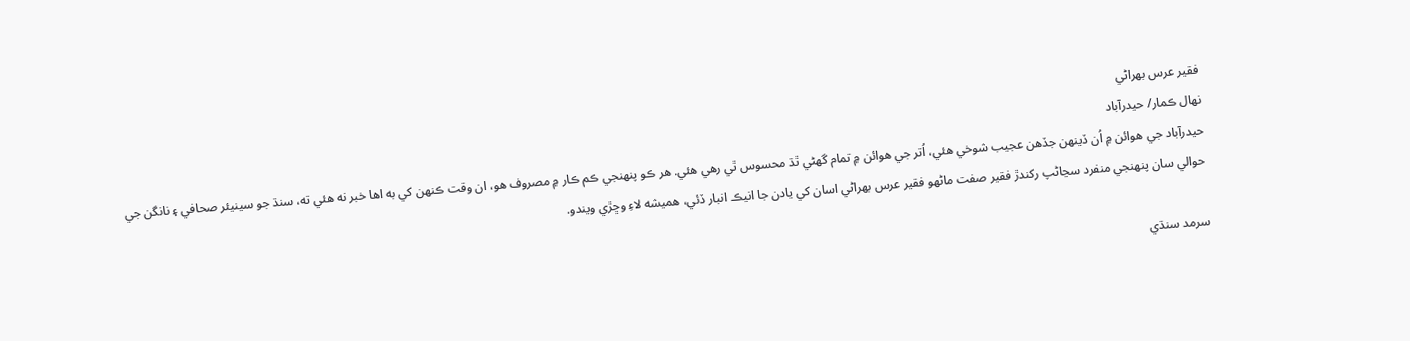فقير عرس بهراڻي
نهال ڪمار/ حيدرآباد
حيدرآباد جي هوائن ۾ اُن ڏينهن جڏهن عجيب شوخي هئي، اُتر جي هوائن ۾ تمام گهڻي ٿڌ محسوس ٿي رهي هئي. هر ڪو پنهنجي ڪم ڪار ۾ مصروف هو، ان وقت ڪنهن کي به اها خبر نه هئي ته، سنڌ جو سينيئر صحافي ۽ نانگن جي حوالي سان پنهنجي منفرد سڃاڻپ رکندڙ فقير صفت ماڻهو فقير عرس بهراڻي اسان کي يادن جا انيڪ انبار ڏئي، هميشه لاءِ وڇڙي ويندو.

سرمد سنڌي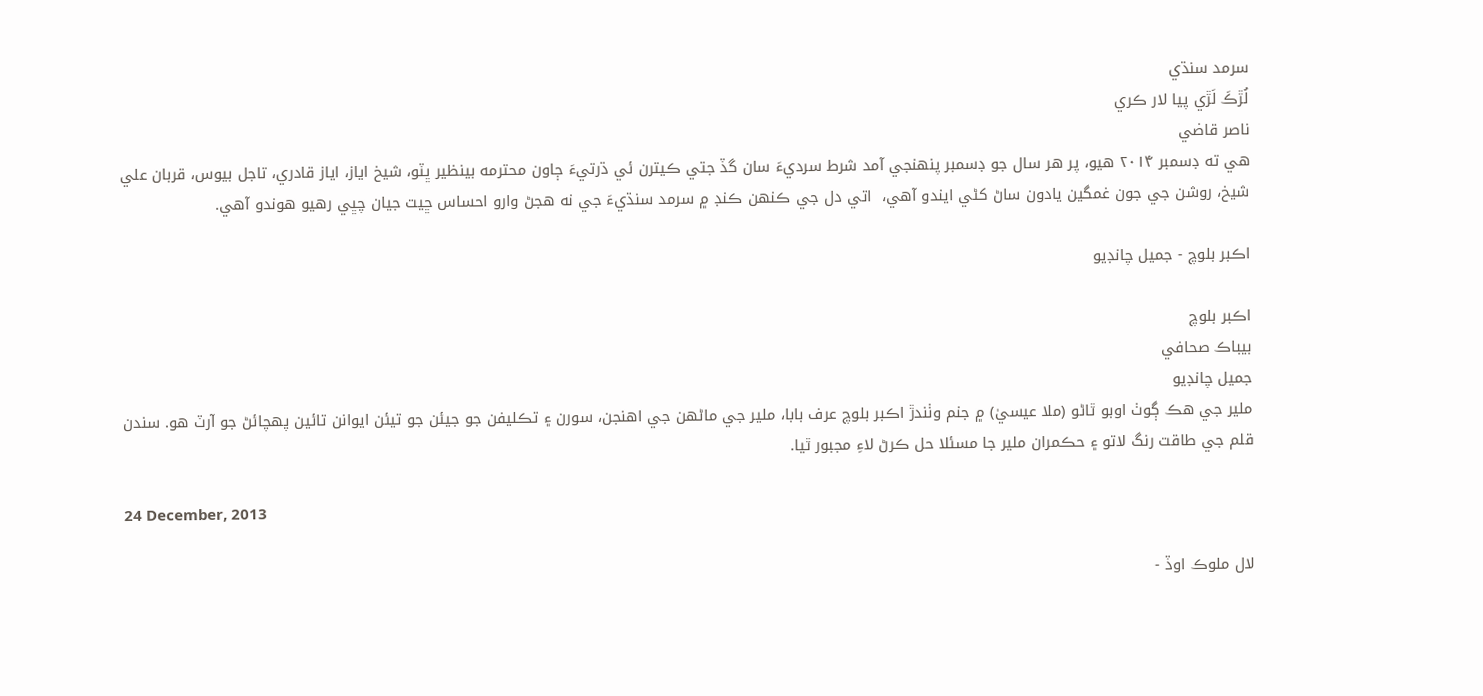سرمد سنڌي
لُڙڪَ لَڙي پيا لار ڪري
ناصر قاضي
هي ته ڊسمبر ۲۰۱۴ هيو، پر هر سال جو ڊسمبر پنهنجي آمد شرط سرديءَ سان گڏ جتي ڪيترن ئي ڌرتيءَ ڄاون محترمه بينظير ڀٽو، شيخ اياز، اياز قادري، تاجل بيوس، قربان علي شيخ، روشن جي جون غمگين يادون ساڻ کڻي ايندو آهي،  اتي دل جي ڪنهن ڪنڊ ۾ سرمد سنڌيءَ جي نه هجڻ وارو احساس ڇيت جيان چڀي رهيو هوندو آهي.

اڪبر بلوچ - جميل چانڊيو

اڪبر بلوچ
بيباڪ صحافي
جميل چانڊيو
ملير جي هڪ ڳوٺ اوبو ٿاڻو (ملا عيسيٰ) ۾ جنم وٺندڙ اڪبر بلوچ عرف بابا، ملير جي ماڻهن جي اهنجن، سورن ۽ تڪليفن جو جيئن جو تيئن ايوانن تائين پهچائڻ جو آرٽ هو. سندن قلم جي طاقت رنگ لاتو ۽ حڪمران ملير جا مسئلا حل ڪرڻ لاءِ مجبور ٿيا.

24 December, 2013

لال ملوڪ اوڏ -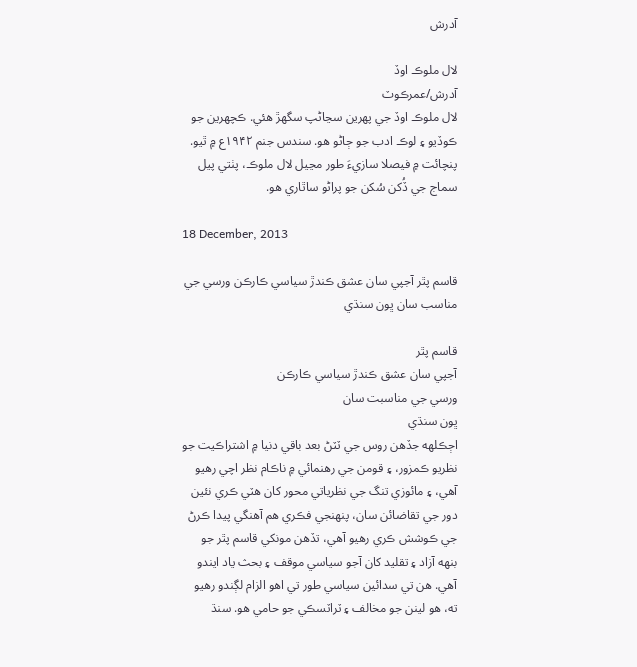آدرش

لال ملوڪ اوڏ
آدرش/عمرڪوٽ
لال ملوڪ اوڏ جي پهرين سڃاڻپ سگهڙ هئي. ڪچهرين جو ڪوڏيو ۽ لوڪ ادب جو ڄاڻو هو. سندس جنم ۱۹۴۲ع ۾ ٿيو. پنچائت ۾ فيصلا سازيءَ طور مڃيل لال ملوڪ، پٺتي پيل سماج جي ڏُکن سُکن جو پراڻو ساٿاري هو.

18 December, 2013

قاسم پٿر آجپي سان عشق ڪندڙ سياسي ڪارڪن ورسي جي مناسب سان ڀون سنڌي

قاسم پٿر
آجپي سان عشق ڪندڙ سياسي ڪارڪن
ورسي جي مناسبت سان
ڀون سنڌي
اڄڪلهه جڏهن روس جي ٽٽڻ بعد باقي دنيا ۾ اشتراڪيت جو نظريو ڪمزور، ۽ قومن جي رهنمائي ۾ ناڪام نظر اچي رهيو آهي، ۽ مائوزي تنگ جي نظرياتي محور کان هٽي ڪري نئين دور جي تقاضائن سان، پنهنجي فڪري هم آهنگي پيدا ڪرڻ جي ڪوشش ڪري رهيو آهي، تڏهن مونکي قاسم پٿر جو بنهه آزاد ۽ تقليد کان آجو سياسي موقف ۽ بحث ياد ايندو آهي. هن تي سدائين سياسي طور تي اهو الزام لڳندو رهيو ته، هو لينن جو مخالف ۽ ٽراٽسڪي جو حامي هو. سنڌ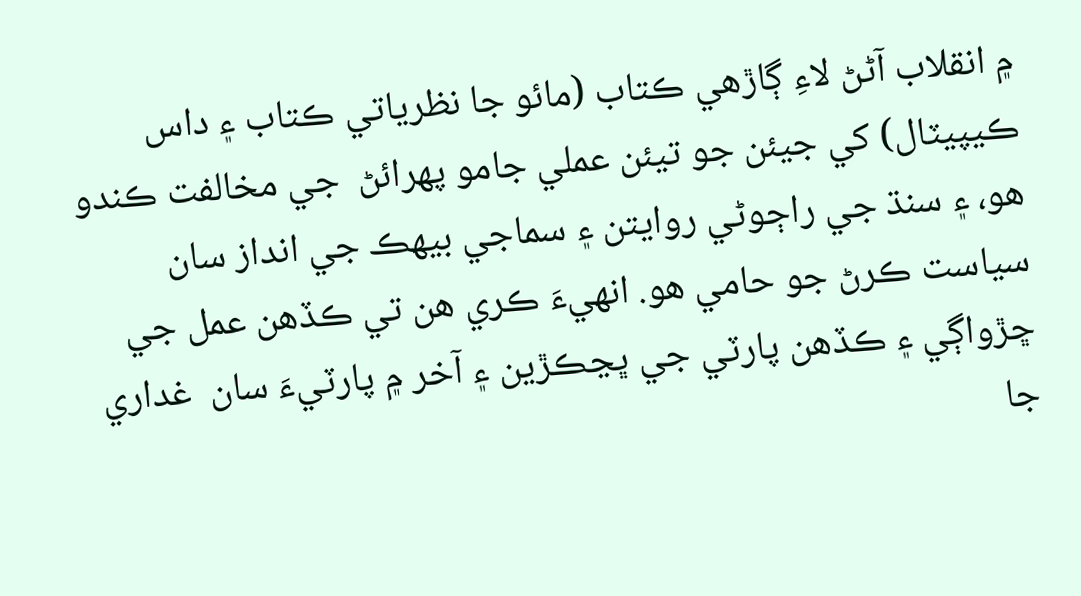۾ انقلاب آڻڻ لاءِ ڳاڙهي ڪتاب (مائو جا نظرياتي ڪتاب ۽ داس ڪيپيٽال) کي جيئن جو تيئن عملي جامو پهرائڻ  جي مخالفت ڪندو هو، ۽ سنڌ جي راڄوڻي روايتن ۽ سماجي بيهڪ جي انداز سان سياست ڪرڻ جو حامي هو. انهيءَ ڪري هن تي ڪڏهن عمل جي ڇڙواڳي ۽ ڪڏهن پارٽي جي ڀڃڪڙين ۽ آخر ۾ پارٽيءَ سان  غداري جا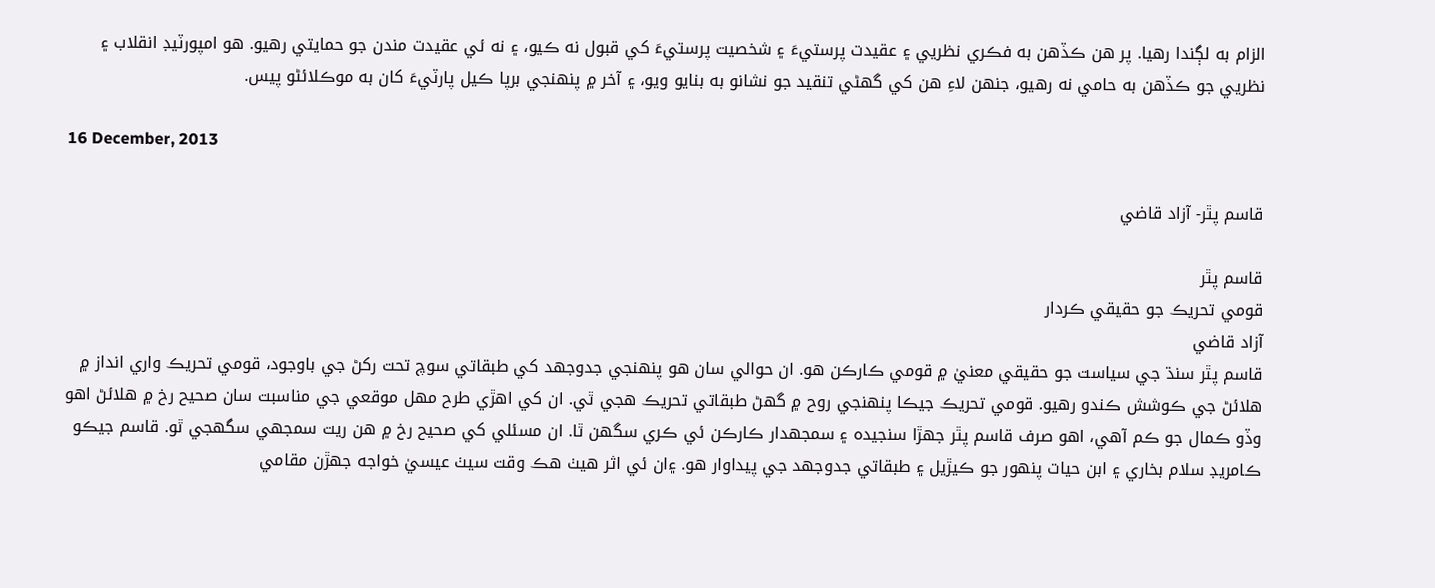الزام به لڳندا رهيا. پر هن ڪڏهن به فڪري نظريي ۽ عقيدت پرستيءَ ۽ شخصيت پرستيءَ کي قبول نه ڪيو، ۽ نه ئي عقيدت مندن جو حمايتي رهيو. هو امپورٽيڊ انقلاب ۽ نظريي جو ڪڏهن به حامي نه رهيو، جنهن لاءِ هن کي گهڻي تنقيد جو نشانو به بنايو ويو، ۽ آخر ۾ پنهنجي برپا ڪيل پارٽيءَ کان به موڪلائڻو پيس.

16 December, 2013

قاسم پٿر- آزاد قاضي

قاسم پٿر
قومي تحريڪ جو حقيقي ڪردار
آزاد قاضي
قاسم پٿر سنڌ جي سياست جو حقيقي معنيٰ ۾ قومي ڪارڪن هو. ان حوالي سان هو پنهنجي جدوجھد کي طبقاتي سوچ تحت رکڻ جي باوجود، قومي تحريڪ واري انداز ۾ هلائڻ جي ڪوشش ڪندو رهيو. قومي تحريڪ جيڪا پنهنجي روح ۾ گھڻ طبقاتي تحريڪ هجي ٿي. ان کي اهڙي طرح مهل موقعي جي مناسبت سان صحيح رخ ۾ هلائڻ اهو وڏو ڪمال جو ڪم آهي، اهو صرف قاسم پٿر جهڙا سنجيده ۽ سمجھدار ڪارڪن ئي ڪري سگھن ٿا. ان مسئلي کي صحيح رخ ۾ هن ريت سمجھي سگھجي ٿو. قاسم جيڪو ڪامريڊ سلام بخاري ۽ ابن حيات پنهور جو ڪيڙيل ۽ طبقاتي جدوجھد جي پيداوار هو. ۽ان ئي اثر هيٺ هڪ وقت سيٺ عيسيٰ خواجه جهڙن مقامي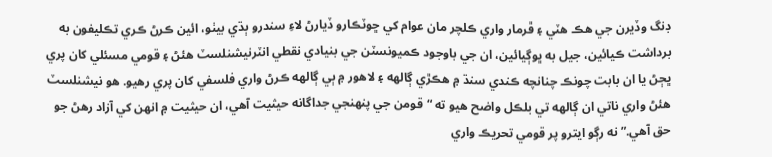ڊنگ وڏيرن جي هڪ هٽي ۽ ڦرمار واري ڪلچر مان عوام کي ڇوٽڪارو ڏيارڻ لاءِ سندرو ٻڌي بيٺو، ائين ڪرڻ ڪري تڪليفون به برداشت ڪيائين، جيل به ڀوڳيائين، ان جي باوجود ڪميونسٽن جي بنيادي نقطي انٽرنيشنلسٽ هئڻ ۽ قومي مسئلي کان پري ڀڄڻ يا ان بابت چونڪ چنانچه ڪندي سنڌ ۾ هڪڙي ڳالهه ۽ لاهور ۾ ٻي ڳالهه ڪرڻ واري فلسفي کان پري رهيو. هو نيشنلسٽ هئڻ واري ناتي ان ڳالهه تي بلڪل واضح هيو ته “قومن جي پنهنجي جداگانه حيثيت آهي، ان حيثيت ۾ انهن کي آزاد رهڻ جو حق آهي.” نه رڳو ايترو پر قومي تحريڪ واري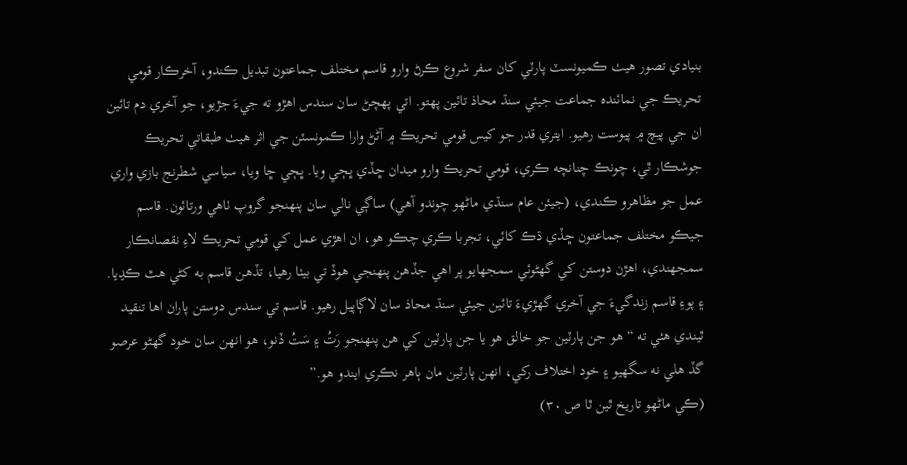بنيادي تصور هيٺ ڪميونسٽ پارٽي کان سفر شروع ڪرڻ وارو قاسم مختلف جماعتون تبديل ڪندو، آخرڪار قومي تحريڪ جي نمائنده جماعت جيئي سنڌ محاذ تائين پهتو. اتي پهچڻ سان سندس اهڙو ته جيءَ جڙيو، جو آخري دم تائين ان جي پيچ ۾ پيوست رهيو. ايتري قدر جو کيس قومي تحريڪ ۾ آڻڻ وارا ڪمونسٽن جي اثر هيٺ طبقاتي تحريڪ جوشڪار ٿي، چونڪ چنانچه ڪري، قومي تحريڪ وارو ميدان ڇڏي ڀڄي ويا. ڀڄي ڇا ويا، سياسي شطرنج بازي واري عمل جو مظاهرو ڪندي، (جيئن عام سنڌي ماڻهو چوندو آهي) ساڳي نالي سان پنهنجو گروپ ٺاهي ورتائون. قاسم جيڪو مختلف جماعتون ڇڏي ڌڪ کائي، تجربا ڪري چڪو هو، ان اهڙي عمل کي قومي تحريڪ لاءِ نقصانڪار سمجھندي، اهڙن دوستن کي گھڻوئي سمجھايو پر اهي جڏهن پنهنجي هوڏ تي بيٺا رهيا، تڏهن قاسم به کڻي هٿ ڪڍيا. ۽ پوءِ قاسم زندگيءَ جي آخري گھڙيءَ تائين جيئي سنڌ محاذ سان لاڳاپيل رهيو. قاسم تي سندس دوستن پاران اها تنقيد ٿيندي هئي ته “هو جن پارٽين جو خالق هو يا جن پارٽين کي هن پنهنجو رَتُ ۽ سَتُ ڏنو، هو انهن سان خود گھڻو عرصو گڏ هلي نه سگھيو ۽ خود اختلاف رکي، انهن پارٽين مان ٻاهر نڪري ايندو هو.”
(ڪي ماڻهو تاريخ ٿين ٿا ص ۳۰)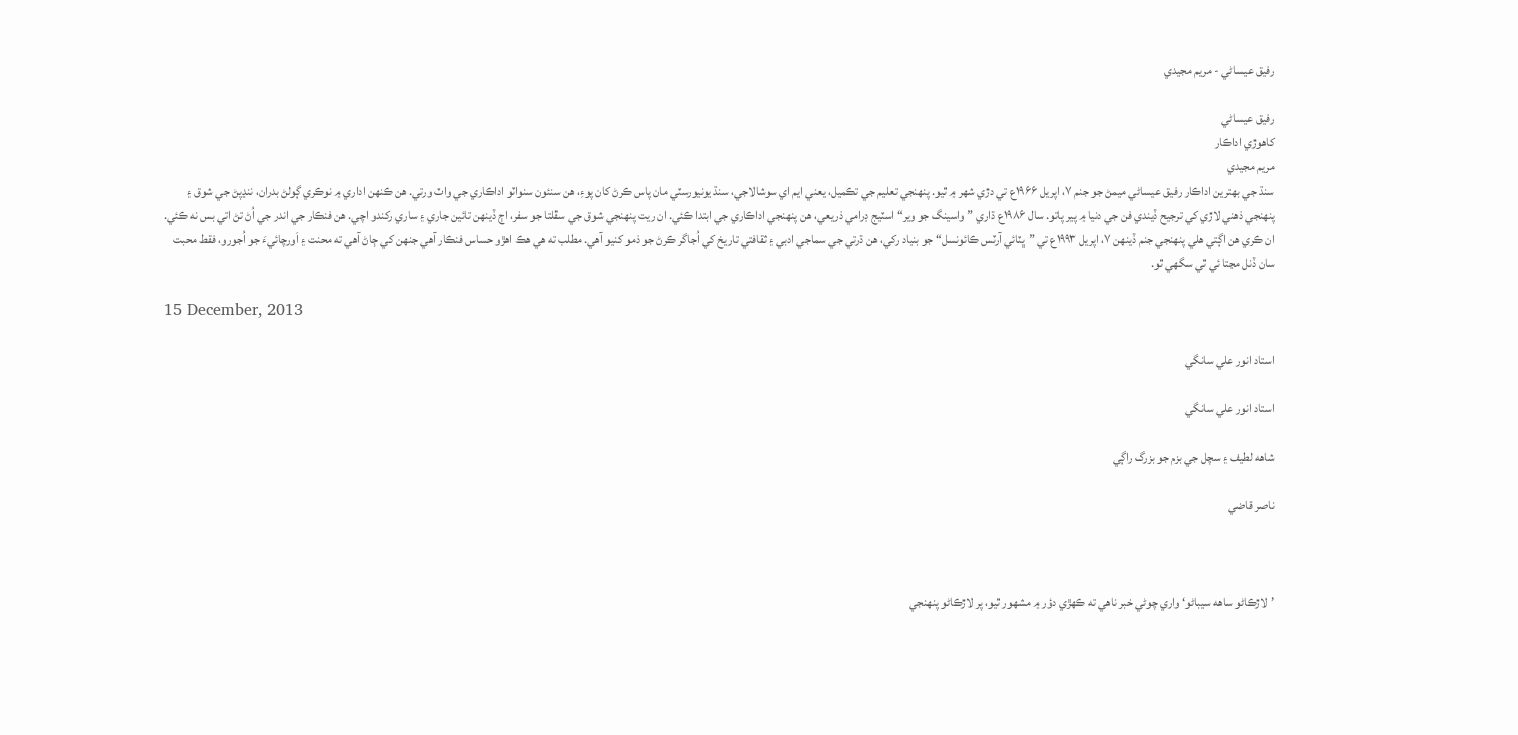رفيق عيساڻي - مريم مجيدي

رفيق عيساڻي
کاهوڙي اداڪار
مريم مجيدي
سنڌ جي بهترين اداڪار رفيق عيساڻي ميمڻ جو جنم ۷، اپريل ۱۹۶۶ع تي دڙي شهر ۾ ٿيو. پنهنجي تعليم جي تڪميل، يعني ايم اي سوشالاجي، سنڌ يونيورسٽي مان پاس ڪرڻ کان پوءِ، هن سنئون سنواٽو اداڪاري جي واٽ ورتي. هن ڪنهن اداري ۾ نوڪري ڳولڻ بدران، ننڍپڻ جي شوق ۽ پنهنجي ذهني لاڙي کي ترجيح ڏيندي فن جي دنيا ۾ پير پاتو. سال ۱۹۸۶ع ڌاري ”واسينگ جو وير“ اسٽيج ڊرامي ذريعي، هن پنهنجي اداڪاري جي ابتدا ڪئي. ان ريت پنهنجي شوق جي سڦلتا جو سفر، اڄ ڏينهن تائين جاري ۽ ساري رکندو اچي. هن فنڪار جي اندر جي اُڻ تڻ اتي بس نه ڪئي. ان ڪري هن اڳتي هلي پنهنجي جنم ڏينهن ۷، اپريل ۱۹۹۳ع تي ”ڀٽائي آرٽس ڪائونسل“ جو بنياد رکي، هن ڌرتي جي سماجي ادبي ۽ ثقافتي تاريخ کي اُجاگر ڪرڻ جو ذمو کنيو آهي. مطلب ته هي هڪ اهڙو حساس فنڪار آهي جنهن کي ڄاڻ آهي ته محنت ۽ اَورچائيءَ جو اُجورو، فقط محبت سان ڏنل مڃتا ئي ٿي سگهي ٿو.

15 December, 2013

استاد انور علي سانگي

استاد انور علي سانگي

شاهه لطيف ۽ سچل جي بزم جو بزرگ راڳي

ناصر قاضي



’لاڙڪاڻو ساهه سيباڻو‘ واري چوڻي خبر ناهي ته ڪهڙي دؤر ۾ مشهور ٿيو، پر لاڙڪاڻو پنهنجي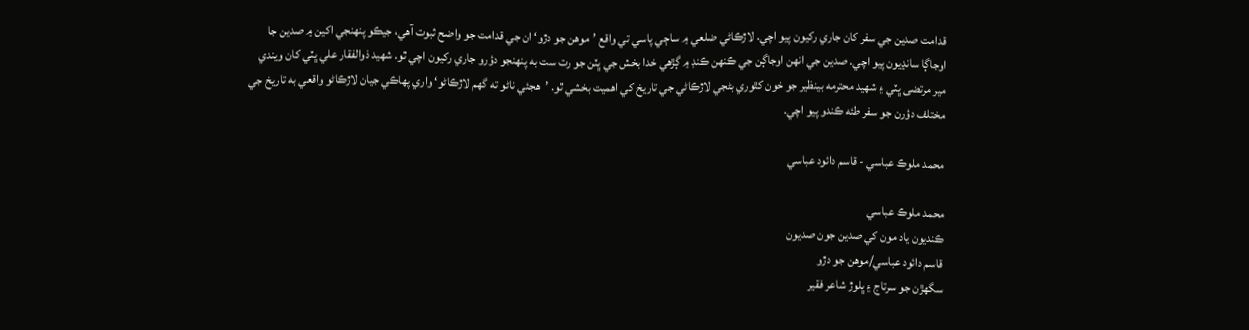قدامت صدين جي سفر کان جاري رکيون پيو اچي. لاڙڪاڻي ضلعي ۾ ساڄي پاسي تي واقع ’موهن جو دڙو‘ ان جي قدامت جو واضح ثبوت آهي، جيڪو پنهنجي اکين ۾ صدين جا اوجاڳا سانڍيون پيو اچي. صدين جي انهن اوجاڳن جي ڪنهن ڪنڊ ۾ ڳڙهي خدا بخش جي ڀٽن جو رت ست به پنهنجو دؤرو جاري رکيون اچي ٿو. شهيد ذوالفقار علي ڀٽي کان ويندي مير مرتضى ڀٽي ۽ شهيد محترمه بينظير جو خون کٿوري بڻجي لاڙڪاڻي جي تاريخ کي اهميت بخشي ٿو. ’هجئي ناڻو ته گھم لاڙڪاڻو‘ واري پهاڪي جيان لاڙڪاڻو واقعي به تاريخ جي مختلف دؤرن جو سفر طئه ڪندو پيو اچي.

محمد ملوڪ عباسي - قاسم دائود عباسي

محمد ملوڪ عباسي
ڪنديون ياد مون کي صدين جون صديون
قاسم دائود عباسي/موهن جو دڙو
سگهڙن جو سرتاج ۽ ڀلوڙ شاعر فقير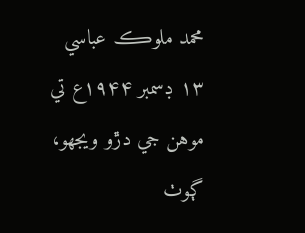محمد ملوڪ عباسي ۱۳ ڊسمبر ۱۹۴۴ع تي موهن جي دڙو ويجهو، ڳوٺ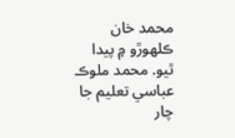محمد خان ڪلهوڙو ۾ پيدا ٿيو. محمد ملوڪ عباسي تعليم جا چار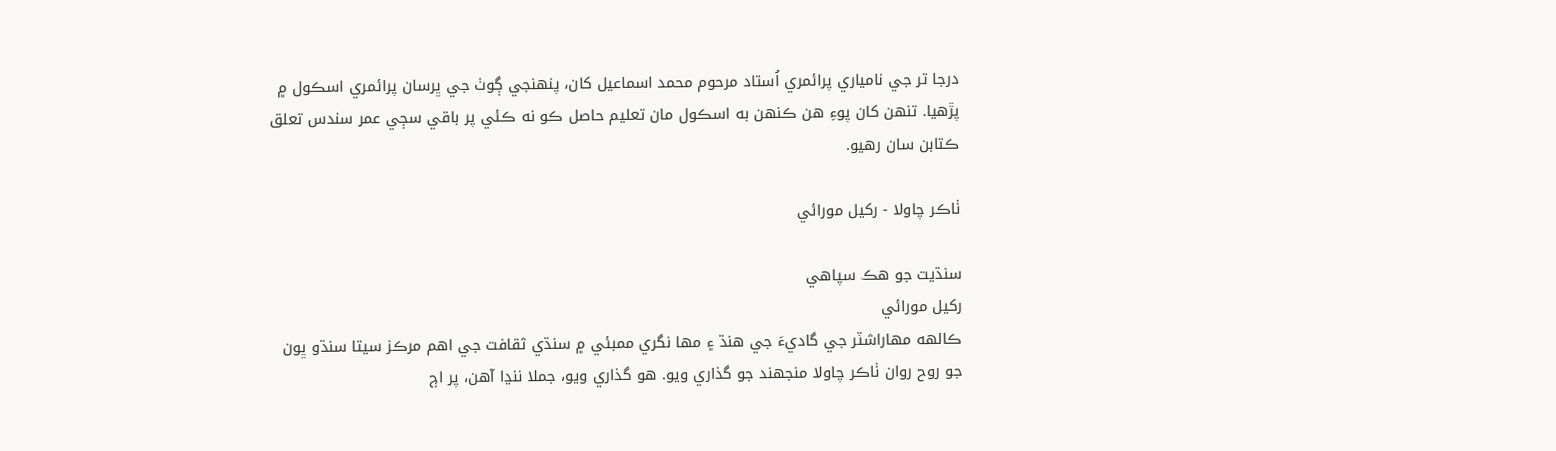درجا تر جي نامياري پرائمري اُستاد مرحوم محمد اسماعيل کان، پنهنجي ڳوٺ جي ڀرسان پرائمري اسڪول ۾ پڙهيا. تنهن کان پوءِ هن ڪنهن به اسڪول مان تعليم حاصل ڪو نه ڪئي پر باقي سڄي عمر سندس تعلق ڪتابن سان رهيو.

ٺاڪر چاولا - رکيل مورائي

سنڌيت جو ھڪ سپاھي
رکيل مورائي
ڪالهه مهاراشٽر جي گاديءَ جي هنڌ ۽ مها نگري ممبئي ۾ سنڌي ثقافت جي اهم مرڪز سيتا سنڌو ڀون جو روح روان ٺاڪر چاولا منجهند جو گذاري ويو. هو گذاري ويو، جملا ننڍا آهن، پر اڄ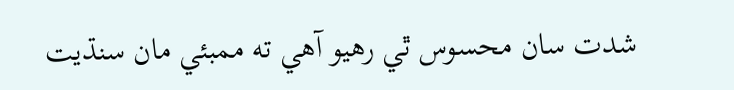شدت سان محسوس ٿي رهيو آهي ته ممبئي مان سنڌيت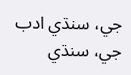جي، سنڌي ادب جي، سنڌي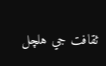ثقافت جي هلچل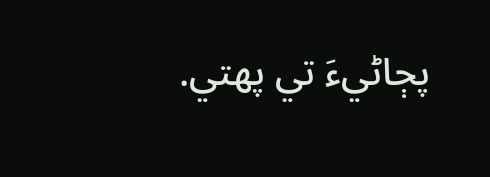پڄاڻيءَ تي پهتي.